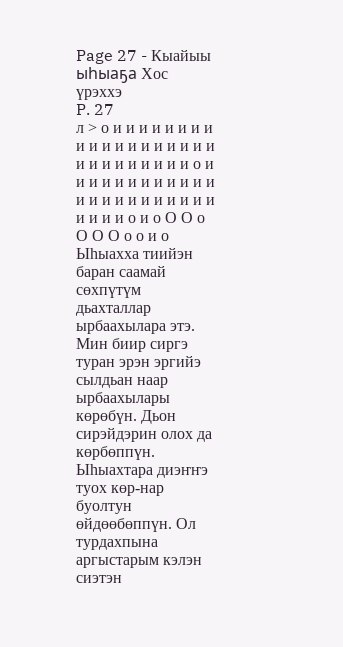Page 27 - Кыайыы ыһыаҕа Хос үрэххэ
P. 27
л > о и и и и и и и и и и и и и и и и и и и и и и и и и и и и о и и и и и и и и и и и и и и и и и и и и и и и и и и и о и о О О о О О О о о и о
Ыһыахха тиийэн баран саамай сөхпүтүм дьахталлар ырбаахылара этэ. Мин биир сиргэ туран эрэн эргийэ сылдьан наар
ырбаахылары көрөбүн. Дьон сирэйдэрин олох да көрбөппүн. Ыһыахтара диэҥҥэ туох көр-нар буолтун өйдөөбөппүн. Ол турдахпына
аргыстарым кэлэн сиэтэн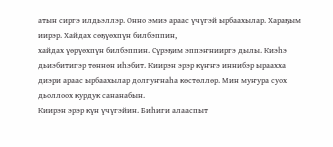атын сиргэ илдьэллэр. Онно эмиэ араас үчүгэй ырбаахылар. Хараҕым иирэр. Хайдах сөҕүөхпүн билбэппин,
хайдах үөрүөхпүн билбэппин. Сүрэҕим эппэҥнииргэ дылы. Киэһэ дьиэбитигэр төннөн иһэбит. Киирэн эрэр күҥҥэ иннибэр ыраахха
диэри араас ырбаахылар долгуҥнаһа көстөллөр. Мин муҥура суох дьоллоох курдук сананабын.
Киирэн эрэр күн үчүгэйин. Биһиги алааспыт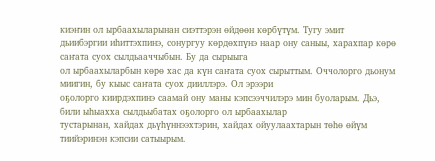киэҥин ол ырбаахыларынан сиэттэрэн өйдөөн көрбүтүм. Тугу эмит
дьиибэргии иһиттэхпинэ, сонургуу көрдөхпүнэ наар ону саныы, харахпар көрө саҥата суох сылдьааччыбын. Бу да сырыыга
ол ырбаахыларбын көрө хас да күн саҥата суох сырыттым. Оччолорго дьонум миигин, бу кыыс саҥата суох дииллэрэ. Ол эрээри
оҕолорго киирдэхпинэ саамай ону маны кэпсээччилэрэ мин буоларым. Дьэ, били ыһыахха сылдьыбатах оҕолорго ол ырбаахылар
тустарынан, хайдах дьүһүннээхтэрин, хайдах ойуулаахтарын төһө өйүм тиийэринэн кэпсии сатыырым.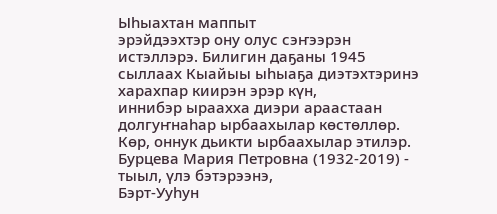Ыһыахтан маппыт
эрэйдээхтэр ону олус сэҥээрэн истэллэрэ. Билигин даҕаны 1945 сыллаах Кыайыы ыһыаҕа диэтэхтэринэ харахпар киирэн эрэр күн,
иннибэр ыраахха диэри араастаан долгуҥнаһар ырбаахылар көстөллөр. Көр, оннук дьикти ырбаахылар этилэр.
Бурцева Мария Петровна (1932-2019) - тыыл, үлэ бэтэрээнэ,
Бэрт-Ууһун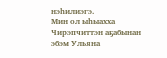нэһилиэгэ.
Мин ол ыһыахха Чирэпчиттэн аҕабынан эбэм Ульяна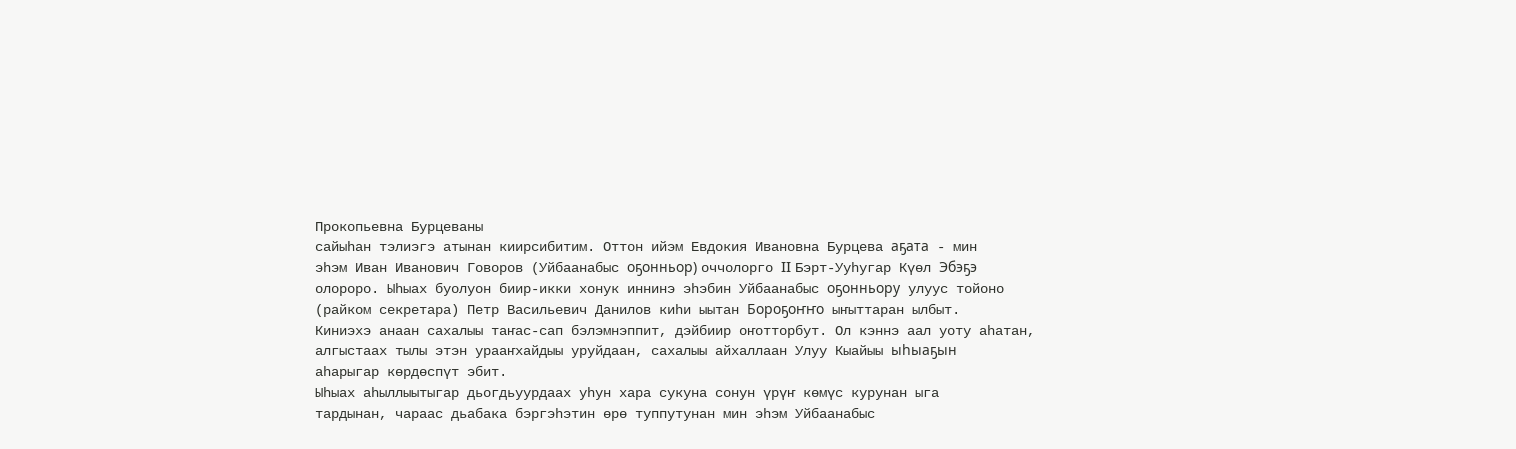Прокопьевна Бурцеваны
сайыһан тэлиэгэ атынан киирсибитим. Оттон ийэм Евдокия Ивановна Бурцева аҕата - мин
эһэм Иван Иванович Говоров (Уйбаанабыс оҕонньор) оччолорго II Бэрт-Ууһугар Күөл Эбэҕэ
олороро. Ыһыах буолуон биир-икки хонук иннинэ эһэбин Уйбаанабыс оҕонньору улуус тойоно
(райком секретара) Петр Васильевич Данилов киһи ыытан Бороҕоҥҥо ыҥыттаран ылбыт.
Киниэхэ анаан сахалыы таҥас-сап бэлэмнэппит, дэйбиир оҥотторбут. Ол кэннэ аал уоту аһатан,
алгыстаах тылы этэн урааҥхайдыы уруйдаан, сахалыы айхаллаан Улуу Кыайыы ыһыаҕын
аһарыгар көрдөспүт эбит.
Ыһыах аһыллыытыгар дьогдьуурдаах уһун хара сукуна сонун үрүҥ көмүс курунан ыга
тардынан, чараас дьабака бэргэһэтин өрө туппутунан мин эһэм Уйбаанабыс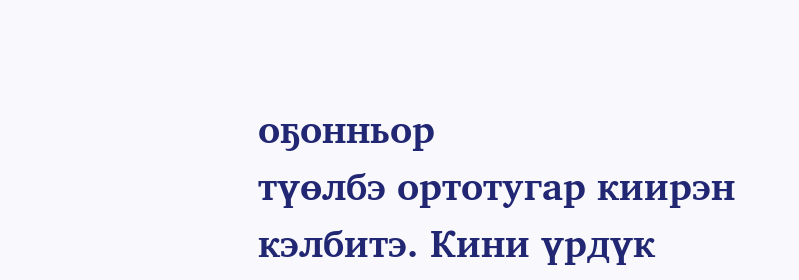оҕонньор
түөлбэ ортотугар киирэн кэлбитэ. Кини үрдүк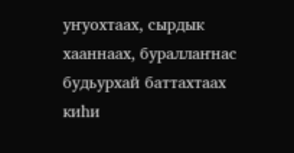уҥуохтаах, сырдык хааннаах, бураллаҥнас
будьурхай баттахтаах киһи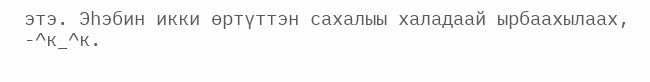этэ. Эһэбин икки өртүттэн сахалыы халадаай ырбаахылаах,
-^к_^к.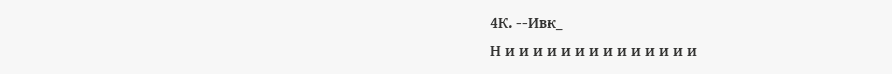4К. --Ивк_
Н и и и и и и и и и и и и и и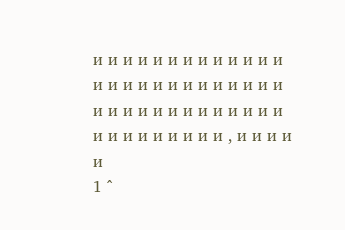и и и и и и и и и и и и и и и и и и и и и и и и и и и и и и и и и и и и и и и и и и и и и и и и , и и и и и
1 ^